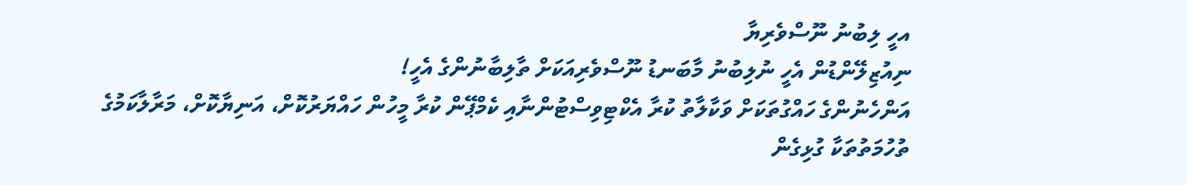އހީ ލިބުނު ނޫސްވެރިޔާ
ނިއުޒިލޭންޑުން އެހީ ނުލިބުނު މާބަނޑު ނޫސްވެރިއަކަށް ތާލިބާނުންގެ އެހީ!
އަންހެނުންގެ ހައްގުތަކަށް ވަކާލާތު ކުރާ އެކްޓިވިސްޓުންނާއި ކެމްޕޭން ކުރާ މީހުން ހައްޔަރުކޮށް، އަނިޔާކޮށް، މަރާލާކަމުގެ ތުހުމަތުތަކާ ގުޅިގެން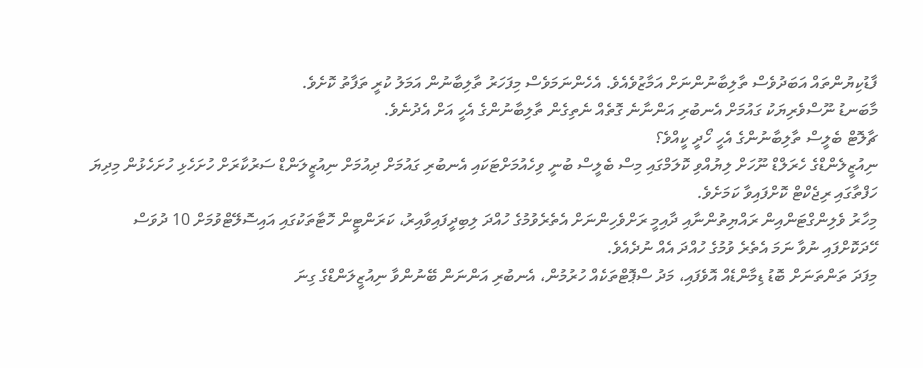ފާޑުކިޔުންތައް އަބަދުވެސް ތާލިބާނުންނަށް އަމާޒުވެއެވެ. އެހެންނަމަވެސް މިފަހަރު ތާލިބާނުން އަމަލު ކުރީ ތަފާތު ކޮށެވެ.
މާބަނޑު ނޫސްވެރިޔަކު ގައުމަށް އެނބުރި އަންނާނެ ގޮތެއް ނެތިގެން ތާލިބާނުންގެ އެހީ އަށް އެދުނެވެ.
ޗާލޮޓް ބެލީސް ތާލިބާނުންގެ އެހީ ހޯދީ ކީއްވެ؟
ނިއުޒީލެންޑްގެ ހެރަލްޑް ނޫހަށް ލިޔުއްވި ކޮލަމްގައި މިސް ބެލީސް ބުނީ ވިހެއުމަށްޓަކައި އެނބުރި ގައުމަށް ދިއުމަށް ނިއުޒީލަންޑް ސަރުކާރަށް ހުށަހެޅި ހުށަހެޅުން މިދިޔަ ހަފްތާގައި ރިޖެކްޓް ކޮށްފައިވާ ކަމަށެވެ.
މިހާރު ވެލިންގްޓަންއިން ރައްޔިތުންނާއި ދާއިމީ ރަށްވެހިންނަށް އެތެރެވުމުގެ ހުއްދަ ލިބިދީފައިވާއިރު، ކަރަންޓީން ހޮޓާތަކުގައި އައިސޮލޭޓްވުމަށް 10 ދުވަސް ހޭދަކޮށްފައި ނުވާ ނަމަ އެތެރެ ވުމުގެ ހުއްދަ އެއް ނުދެއެވެ.
މިފަދަ ތަންތަނަށް ބޮޑު ޑިމާންޑެއް އޮވެފައި، މަދު ސްޕޮޓްތަކެއް ހުރުމުން، އެނބުރި އަންނަން ބޭނުންވާ ނިއުޒީލަންޑްގެ ގިނަ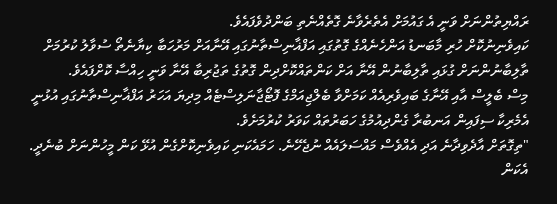ރައްޔިތުންނަށް ވަނީ އެ ގައުމަށް އެތެރެވާނެ ގޮތެއްނެތި ބަންދުވެފައެވެ.
ކައިވެނިނުކޮށް ހުރި މާބަނޑު އަންހެނެއްގެ ގޮތުގައި އަފްޣާނިސްތާނުގައި އޭނާއަށް މަރުހަބާ ކިޔާނެތޯ ސުވާލު ކުރުމަށް ތާލިބާނުންނަށް ގުޅައި ތާލިބާނުން އޭނާ އަށް ކަންތައްކޮށްދިން ގޮތުގެ ތަޖުރިބާ އޭނާ ވަނީ ހިއްސާ ކޮށްފައެވެ.
މިސް ބެލީސް އާއި އޭނާގެ ބައިވެރިއެއް ކަމަށްވާ ބެލްޖިއަމްގެ ފޮޓޯޖާނަލިސްޓެއް މިދިޔަ އަހަރު އަފްޣާނިސްތާނުގައި އުޅުނީ އެމެރިކާ ސިފައިން އަނބުރާ ގެންދިއުމުގެ ހަބަރުތައް ކަވަރު ކުރުމަށެވެ.
"ތިގޮތަށް އާދެވިދާނެ އަދި އެއްވެސް މައްސަލައެއް ނުޖެހޭނެ. ހަމައެކަނި ކައިވެނިކޮށްގެން އުޅޭ ކަން މީހުންނަށް ބުނެދީ. އެކަން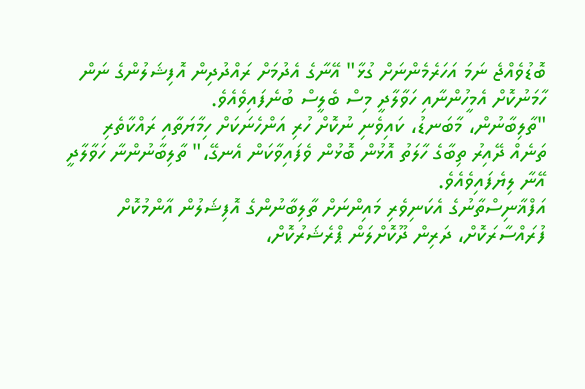ބޮޑުވެއްޖެ ނަމަ އަހަރެމެންނަށް ގުޅާ" އޭނާގެ އެދުމަށް ރައްދުދިން އޮފިޝަލުންގެ ނަން ހާމަނުކޮށް އެމީހުންނާއި ހަވާލާދީ މިސް ބެލީސް ބުނެފައިވެއެވެ.
"ތާލިބާނުން، މާބަނޑު، ކައިވެނި ނުކޮށް ހުރި އަންހެނަކަށް ހިމާޔަތާއި ރައްކާތެރި ތަނެއް ދޭއިރު ތިބާގެ ހާލަތު އޮޅުން ބޮޅުން ވެފައިވާކަން އެނގޭ،" ތާލިބާނުންނާ ހަވާލާދީ އޭނާ ލިޔެފައިވެއެވެ.
އަފްޣާނިސްތާނުގެ އެކަނިވެރި މައިންނަށް ތާލިބާނުންގެ އޮފިޝަލުން އާންމުކޮށް ފުރައްސާރަކޮށް، ދަރިން ދޫކޮށްލަން ޕްރެޝަރުކޮށް،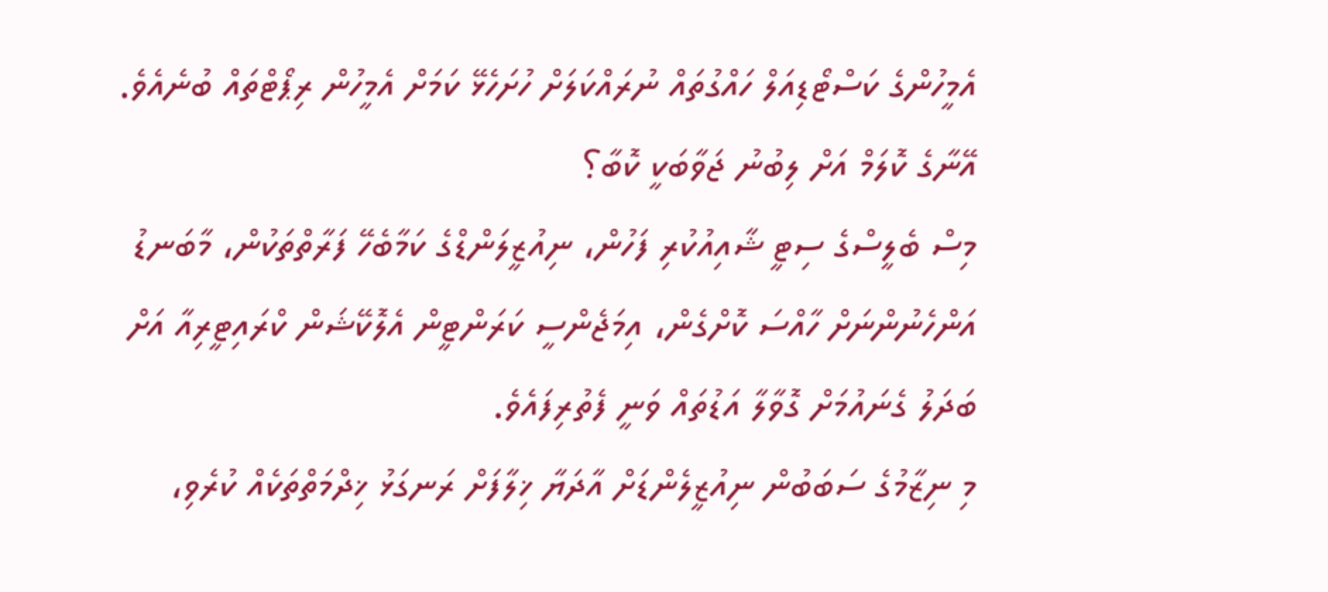އެމީހުންގެ ކަސްޓޯޑިއަލް ހައްގުތައް ނުރައްކަލަށް ހުށަހެޅޭ ކަމަށް އެމީހުން ރިޕޯޓްތައް ބުނެއެވެ.
އޭނާގެ ކޮލަމް އަށް ލިބުނު ޖަވާބަކީ ކޮބާ؟
މިސް ބެލީސްގެ ސިޓީ ޝާއިއުކުރި ފަހުން، ނިއުޒީލަންޑްގެ ކަމާބެހޭ ފަރާތްތަކުން، މާބަނޑު އަންހެނުންނަށް ހާއްސަ ކޮށްގެން، އިމަޖެންސީ ކަރަންޓީން އެލޮކޭޝަން ކްރައިޓީރިއާ އަށް ބަދަލު ގެނައުމަށް ގޮވާލާ އަޑުތައް ވަނީ ފެތުރިފައެވެ.
މި ނިޒާމުގެ ސަބަބުން ނިއުޒީލެންޑަށް އާދަޔާ ޚިލާފަށް ރަނގަޅު ޚިދްމަތްތަކެއް ކުރެވި،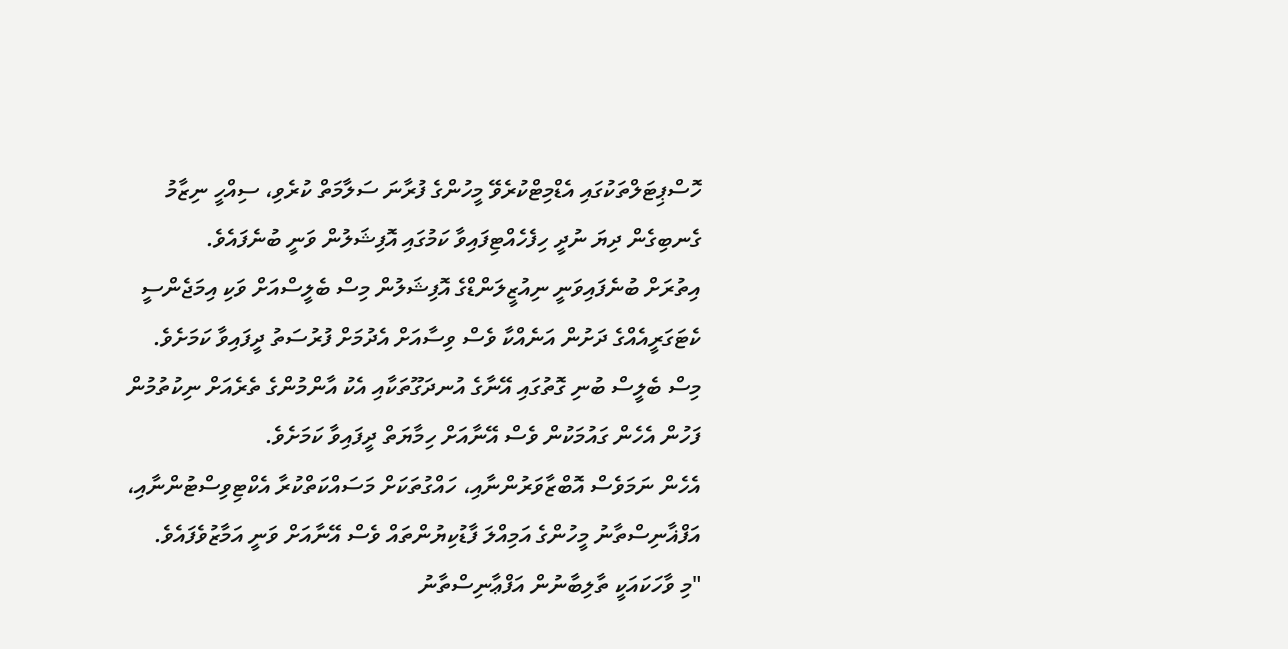ހޮސްޕިޓަލްތަކުގައި އެޑްމިޓްކުރެވޭ މީހުންގެ ފުރާނަ ސަލާމަތް ކުރެވި، ސިއްހީ ނިޒާމު ގެނބިގެން ދިޔަ ނުދީ ހިފެހެއްޓިފައިވާ ކަމުގައި އޮފިޝަލުން ވަނީ ބުނެފައެވެ.
އިތުރަށް ބުނެފައިވަނީ ނިއުޒީލަންޑްގެ އޮފިޝަލުން މިސް ބެލީސްއަށް ވަކި އިމަޖެންސީ ކެޓަގަރީއެއްގެ ދަށުން އަނެއްކާ ވެސް ވިސާއަށް އެދުމަށް ފުރުސަތު ދީފައިވާ ކަމަށެވެ.
މިސް ބެލީސް ބުނި ގޮތުގައި އޭނާގެ އުނދަގޫތަކާއި އެކު އާންމުންގެ ތެރެއަށް ނިކުތުމުން ފަހުން އެހެން ގައުމަކުން ވެސް އޭނާއަށް ހިމާޔަތް ދީފައިވާ ކަމަށެވެ.
އެހެން ނަމަވެސް އޮބްޒާވަރުންނާއި، ހައްގުތަކަށް މަސައްކަތްކުރާ އެކްޓިވިސްޓުންނާއި، އަފްޣާނިސްތާނު މީހުންގެ އަމިއްލަ ފާޑުކިޔުންތައް ވެސް އޭނާއަށް ވަނީ އަމާޒުވެފައެވެ.
"މި ވާހަކައަކީ ތާލިބާނުން އަފްޢާނިސްތާނު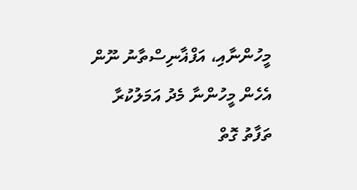މީހުންނާއި، އަފްޣާނިސްތާނު ނޫން އެހެން މީހުންނާ މެދު އަމަލުކުރާ ތަފާތު ގޮތް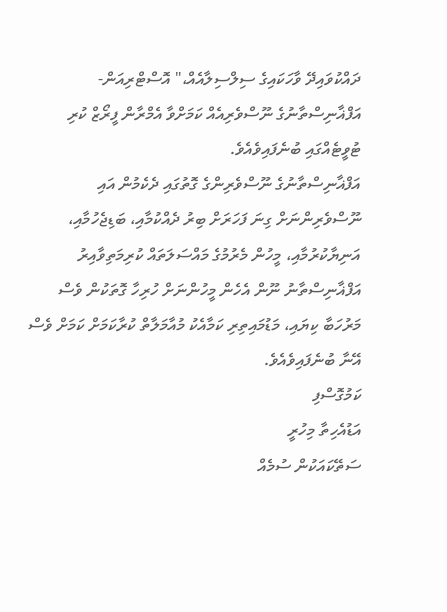ދައްކުވައިދޭ ވާހަކައިގެ ސިލްސިލާއެއް،" އޮސްޓްރިއަން-އަފްޣާނިސްތާނުގެ ނޫސްވެރިއެއް ކަމަށްވާ އެމްރާން ފީރޯޒް ކުރި ޓުވީޓެއްގައި ބުނެފައިވެއެވެ.
އަފްޣާނިސްތާނުގެ ނޫސްވެރިންގެ ގޮތުގައި ދެކެމުން އައި ނޫސްވެރިންނަށް ގިނަ ފަހަރަށް ބިރު ދެއްކުމާއި، ބަޑިޖެހުމާއި، އަނިޔާކުރުމާއި، މީހުން މެރުމުގެ މައްސަލަތައް ކުރިމަތިވާއިރު އަފްޣާނިސްތާނު ނޫން އެހެން މީހުންނަށް ހުރިހާ ގޮތަކުން ވެސް މަރުހަބާ ކިޔައި، މަޑުމައިތިރި ކަމާއެކު މުއާމަލާތް ކުރާކަމަށް ކަމަށް ވެސް އޭނާ ބުނެފައިވެއެވެ.
ކަމުގޮސްފި
އަޑުއެހިތާ މިހުރީ
ސަތޭކައަކުން ސުމެއް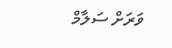ވަރަށް ސަލާމް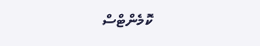ކޮމެންޓްސް